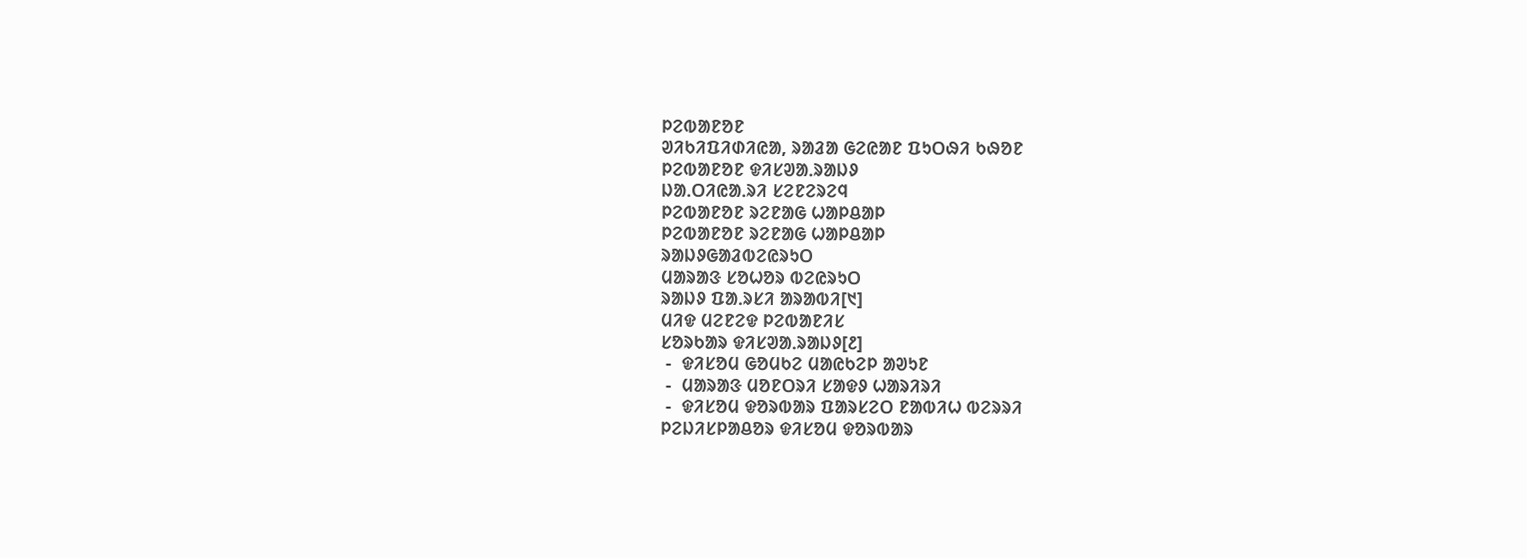ᱞᱮᱵᱟᱱᱚᱱ
ᱣᱤᱠᱤᱯᱤᱰᱤᱭᱟ, ᱨᱟᱲᱟ ᱜᱮᱭᱟᱱ ᱯᱩᱛᱷᱤ ᱠᱷᱚᱱ
ᱞᱮᱵᱟᱱᱚᱱ ᱫᱤᱥᱣᱟᱹᱨᱟᱡᱽ
ᱡᱟᱹᱛᱤᱭᱟᱹᱨᱤ ᱥᱮᱱᱮᱨᱮᱧ
ᱞᱮᱵᱟᱱᱚᱱ ᱨᱮᱱᱟᱜ ᱦᱟᱞᱪᱟᱞ
ᱞᱮᱵᱟᱱᱚᱱ ᱨᱮᱱᱟᱜ ᱦᱟᱞᱪᱟᱞ
ᱨᱟᱡᱽᱜᱟᱲᱵᱮᱭᱨᱩᱛ
ᱢᱟᱨᱟᱝ ᱥᱚᱦᱚᱨ ᱵᱮᱭᱨᱩᱛ
ᱨᱟᱡᱽ ᱯᱟᱹᱨᱥᱤ ᱟᱨᱟᱵᱤ[᱑]
ᱢᱤᱫ ᱢᱮᱱᱮᱫ ᱞᱮᱵᱟᱱᱤᱥ
ᱥᱚᱨᱠᱟᱨ ᱫᱤᱥᱣᱟᱹᱨᱟᱡᱽ[᱒]
 -  ᱫᱤᱥᱚᱢ ᱜᱚᱢᱠᱮ ᱢᱟᱭᱠᱮᱞ ᱟᱣᱩᱱ
 -  ᱢᱟᱨᱟᱝ ᱢᱚᱱᱛᱨᱤ ᱥᱟᱫᱽ ᱦᱟᱨᱤᱨᱤ
 -  ᱫᱤᱥᱚᱢ ᱫᱚᱨᱵᱟᱨ ᱯᱟᱨᱥᱮᱛ ᱱᱟᱵᱤᱦ ᱵᱮᱨᱨᱤ
ᱞᱮᱡᱤᱥᱞᱟᱪᱚᱨ ᱫᱤᱥᱚᱢ ᱫᱚᱨᱵᱟᱨ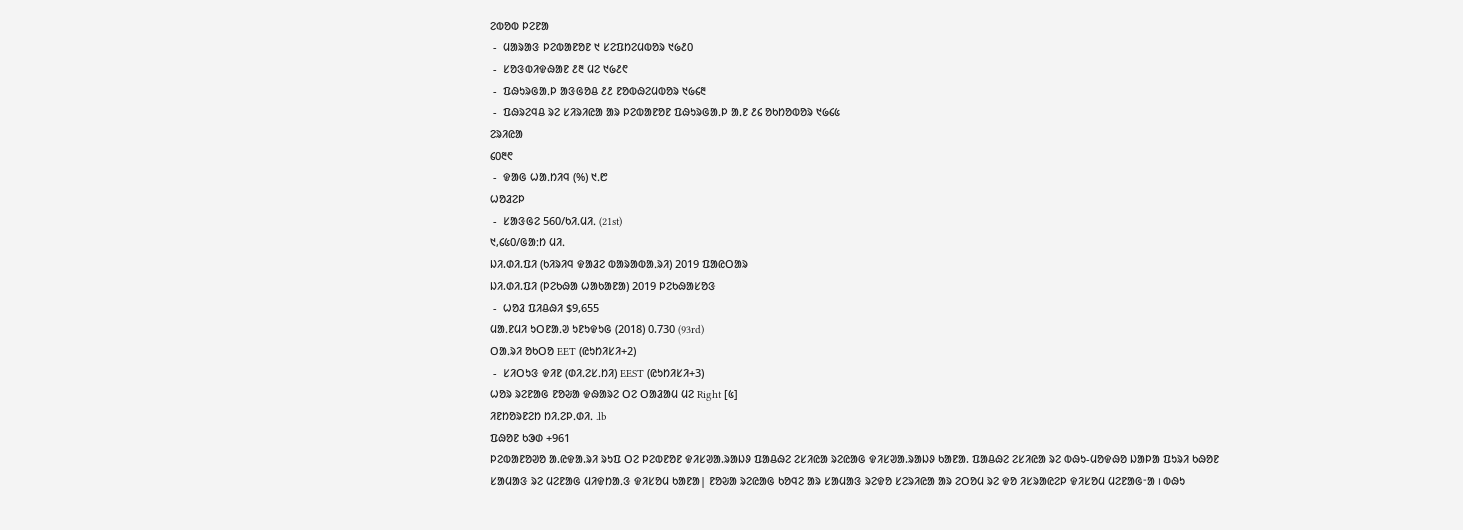ᱮᱵᱚᱵ ᱞᱮᱱᱟ
 -  ᱢᱟᱨᱟᱝ ᱞᱮᱵᱟᱱᱚᱱ ᱑ ᱥᱮᱯᱴᱮᱢᱵᱚᱨ ᱑᱙᱒᱐
 -  ᱥᱚᱝᱵᱤᱫᱷᱟᱱ ᱒᱓ ᱢᱮ ᱑᱙᱒᱖
 -  ᱯᱷᱩᱨᱜᱟᱹᱞ ᱟᱝᱜᱚᱪ ᱒᱒ ᱱᱚᱵᱷᱮᱢᱵᱚᱨ ᱑᱙᱔᱓
 -  ᱯᱷᱨᱮᱧᱪ ᱨᱮ ᱥᱤᱨᱤᱭᱟ ᱟᱨ ᱞᱮᱵᱟᱱᱚᱱ ᱯᱷᱩᱨᱜᱟᱹᱞ ᱟᱹᱱ ᱒᱔ ᱚᱠᱴᱚᱵᱚᱨ ᱑᱙᱔᱕
ᱮᱨᱤᱭᱟ
᱔᱐᱓᱖
 -  ᱫᱟᱜ ᱦᱟᱹᱴᱤᱧ (%) ᱑ᱹ᱘
ᱦᱚᱲᱮᱞ
 -  ᱥᱟᱝᱜᱮ 560/ᱠᱤᱹᱢᱤᱹ (21st)
᱑,᱔᱕᱐/ᱜᱟᱺᱴ ᱢᱤᱹ
ᱡᱤ.ᱰᱤ.ᱯᱤ (ᱠᱤᱨᱤᱧ ᱫᱟᱲᱮ ᱵᱟᱨᱟᱵᱟᱹᱨᱤ) 2019 ᱯᱟᱭᱛᱟᱨ
ᱡᱤ.ᱰᱤ.ᱯᱤ (ᱞᱮᱠᱷᱟ ᱦᱟᱠᱟᱱᱟ) 2019 ᱞᱮᱠᱷᱟᱥᱚᱝ
 -  ᱦᱚᱲ ᱯᱤᱪᱷᱤ $9,655
ᱢᱟᱹᱱᱢᱤ ᱩᱛᱱᱟᱹᱣ ᱩᱱᱩᱫᱩᱜ (2018) 0.730 (93rd)
ᱛᱟᱹᱨᱤ ᱚᱠᱛᱚ EET (ᱭᱩᱴᱤᱥᱤ+2)
 -  ᱥᱤᱛᱩᱝ ᱫᱤᱱ (ᱰᱤᱹᱮᱥᱹᱴᱤ) EEST (ᱭᱩᱴᱤᱥᱤ+3)
ᱦᱚᱨ ᱨᱮᱱᱟᱜ ᱱᱚᱶᱟ ᱫᱷᱟᱨᱮ ᱛᱮ ᱛᱟᱲᱟᱢ ᱢᱮ Right [᱕]
ᱤᱱᱴᱚᱨᱱᱮᱴ ᱴᱤᱹᱮᱞᱹᱰᱤᱹ .lb
ᱯᱷᱚᱱ ᱠᱳᱰ +961
ᱞᱮᱵᱟᱱᱚᱣᱚ ᱟ.ᱭᱫᱟ.ᱨᱤ ᱨᱩᱯ ᱛᱮ ᱞᱮᱵᱱᱚᱱ ᱫᱤᱥᱣᱟ.ᱨᱟᱡᱽ ᱯᱟᱪᱷᱮ ᱮᱥᱤᱭᱟ ᱨᱮᱭᱟᱜ ᱫᱤᱥᱣᱟ.ᱨᱟᱡᱽ ᱠᱟᱱᱟ. ᱯᱟᱪᱷᱮ ᱮᱥᱤᱭᱟ ᱨᱮ ᱵᱷᱩ-ᱢᱚᱫᱷᱚ ᱡᱟᱞᱟ ᱯᱩᱨᱤ ᱠᱷᱚᱱ ᱥᱟᱢᱟᱝ ᱨᱮ ᱢᱮᱱᱟᱜ ᱢᱤᱫᱴᱟᱹᱝ ᱫᱤᱥᱚᱢ ᱠᱟᱱᱟ| ᱱᱚᱶᱟ ᱨᱮᱭᱟᱜ ᱠᱚᱧᱮ ᱟᱨ ᱥᱟᱢᱟᱝ ᱨᱮᱫᱚ ᱥᱮᱨᱤᱭᱟ ᱟᱨ ᱮᱛᱚᱢ ᱨᱮ ᱫᱚ ᱤᱥᱨᱟᱭᱮᱞ ᱫᱤᱥᱚᱢ ᱢᱮᱱᱟᱜᱼᱟ । ᱵᱷᱩ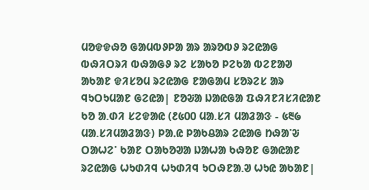ᱢᱚᱫᱫᱷᱚ ᱜᱟᱢᱵᱽᱞᱟ ᱟᱨ ᱟᱨᱚᱵᱽ ᱨᱮᱭᱟᱜ ᱵᱷᱤᱛᱨᱤ ᱵᱷᱟᱜᱽ ᱨᱮ ᱥᱟᱠᱚ ᱞᱮᱠᱟ ᱵᱮᱱᱟᱣ ᱟᱠᱟᱱ ᱫᱤᱥᱚᱢ ᱨᱮᱭᱟᱜ ᱱᱟᱜᱟᱢ ᱥᱚᱨᱮᱥ ᱟᱨ ᱧᱩᱛᱩᱢᱟᱱ ᱜᱮᱭᱟ| ᱱᱚᱶᱟ ᱡᱟᱭᱜᱟ ᱯᱷᱤᱱᱤᱥᱤᱭᱟᱱ ᱠᱚ ᱟ.ᱰᱤ ᱥᱮᱫᱟᱭ (᱒᱕᱐᱐ ᱢᱟ.ᱥᱤ ᱢᱟᱲᱟᱝ - ᱕᱓᱙ ᱢᱟ.ᱥᱤᱢᱟᱲᱟᱝ) ᱞᱟᱹᱭ ᱞᱟᱠᱪᱟᱨ ᱮᱭᱟᱜ ᱴᱷᱟᱸᱶ ᱛᱟᱦᱮᱸ ᱠᱟᱱ ᱛᱟᱠᱚᱣᱟ ᱡᱟᱦᱟ ᱠᱷᱚᱱ ᱜᱟᱭᱟᱱ ᱨᱮᱭᱟᱜ ᱦᱩᱰᱤᱧ ᱦᱩᱰᱤᱧ ᱩᱛᱷᱱᱟ.ᱣ ᱦᱩᱭ ᱟᱠᱟᱱ|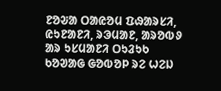ᱱᱚᱶᱟ ᱛᱟᱭᱚᱢ ᱯᱷᱟᱨᱥᱤ, ᱭᱩᱱᱟᱱᱤ, ᱨᱳᱢᱟᱱ, ᱟᱨᱚᱵᱽ ᱟᱨ ᱩᱥᱢᱟᱱᱤ ᱛᱩᱲᱩᱠ ᱠᱚᱣᱟᱜ ᱜᱚᱵᱚᱞ ᱨᱮ ᱦᱮᱡ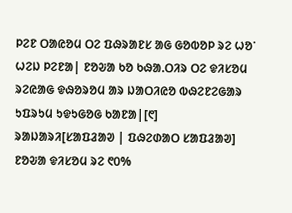ᱞᱮᱱ ᱛᱟᱭᱚᱢ ᱛᱮ ᱯᱷᱨᱟᱱᱥ ᱟᱜ ᱜᱚᱵᱚᱞ ᱨᱮ ᱦᱚᱸ ᱦᱮᱡ ᱞᱮᱱᱟ| ᱱᱚᱶᱟ ᱠᱚ ᱠᱷᱟ.ᱛᱤᱨ ᱛᱮ ᱫᱤᱥᱚᱢ ᱨᱮᱭᱟᱜ ᱫᱷᱚᱨᱚᱢ ᱟᱨ ᱡᱟᱛᱤᱭᱚ ᱵᱷᱮᱱᱮᱜᱟᱨ ᱩᱯᱨᱩᱢ ᱩᱫᱩᱜᱚᱜ ᱠᱟᱱᱟ|[᱖]
ᱨᱟᱡᱟᱨᱤ[ᱥᱟᱯᱲᱟᱣ | ᱯᱷᱮᱰᱟᱛ ᱥᱟᱯᱲᱟᱣ]
ᱱᱚᱶᱟ ᱫᱤᱥᱚᱢ ᱨᱮ ᱖᱐%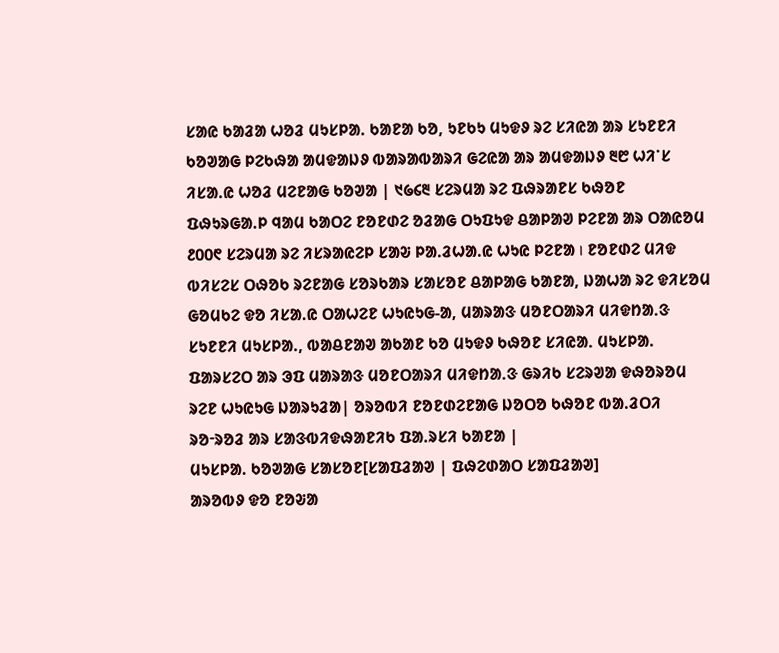ᱥᱟᱭ ᱠᱟᱲᱟ ᱦᱚᱲ ᱢᱩᱥᱞᱟ. ᱠᱟᱱᱟ ᱠᱚ, ᱩᱱᱠᱩ ᱢᱩᱫᱽ ᱨᱮ ᱥᱤᱭᱟ ᱟᱨ ᱥᱩᱱᱱᱤ ᱠᱚᱣᱟᱜ ᱞᱮᱠᱷᱟ ᱟᱢᱫᱟᱡᱽ ᱵᱟᱨᱟᱵᱟᱨᱤ ᱜᱮᱭᱟ ᱟᱨ ᱟᱢᱫᱟᱡᱽ ᱓᱘ ᱦᱤᱸᱥ ᱤᱥᱟ.ᱭ ᱦᱚᱲ ᱢᱮᱱᱟᱜ ᱠᱚᱣᱟ | ᱑᱙᱔᱓ ᱥᱮᱨᱢᱟ ᱨᱮ ᱯᱷᱨᱟᱱᱥ ᱠᱷᱚᱱ ᱯᱷᱩᱨᱜᱟ.ᱞ ᱧᱟᱢ ᱠᱟᱛᱮ ᱱᱚᱱᱰᱮ ᱚᱲᱟᱜ ᱛᱩᱯᱩᱫ ᱪᱟᱞᱟᱣ ᱞᱮᱱᱟ ᱟᱨ ᱛᱟᱭᱚᱢ ᱒᱐᱐᱖ ᱥᱮᱨᱢᱟ ᱨᱮ ᱤᱥᱨᱟᱭᱮᱞ ᱥᱟᱶ ᱞᱟ.ᱲᱦᱟ.ᱭ ᱦᱩᱭ ᱞᱮᱱᱟ । ᱱᱚᱱᱰᱮ ᱢᱤᱫ ᱵᱤᱥᱮᱥ ᱛᱷᱚᱠ ᱨᱮᱱᱟᱜ ᱥᱚᱨᱠᱟᱨ ᱥᱟᱥᱚᱱ ᱪᱟᱞᱟᱜ ᱠᱟᱱᱟ, ᱡᱟᱦᱟ ᱨᱮ ᱫᱤᱥᱚᱢ ᱜᱚᱢᱠᱮ ᱫᱚ ᱤᱥᱟ.ᱭ ᱛᱟᱦᱮᱱ ᱦᱩᱭᱩᱜ-ᱟ, ᱢᱟᱨᱟᱝ ᱢᱚᱱᱛᱟᱨᱤ ᱢᱤᱫᱴᱟᱹᱝ ᱥᱩᱱᱱᱤ ᱢᱩᱥᱞᱟ., ᱵᱟᱪᱱᱟᱣ ᱟᱠᱟᱱ ᱠᱚ ᱢᱩᱫᱽ ᱠᱷᱚᱱ ᱥᱤᱭᱟᱹ ᱢᱩᱥᱞᱟ. ᱯᱟᱨᱥᱮᱛ ᱟᱨ ᱳᱯ ᱢᱟᱨᱟᱝ ᱢᱚᱱᱛᱟᱨᱤ ᱢᱤᱫᱴᱟᱹᱝ ᱜᱨᱤᱠ ᱥᱮᱨᱣᱟ ᱫᱷᱚᱨᱚᱢ ᱨᱮᱱ ᱦᱩᱭᱩᱜ ᱡᱟᱨᱩᱲᱟ| ᱚᱨᱚᱵᱤ ᱱᱚᱱᱰᱮᱱᱟᱜ ᱡᱚᱛᱚ ᱠᱷᱚᱱ ᱵᱟ.ᱲᱛᱤ ᱨᱚᱼᱨᱚᱲ ᱟᱨ ᱥᱟᱝᱵᱤᱫᱷᱟᱱᱤᱠ ᱯᱟ.ᱨᱥᱤ ᱠᱟᱱᱟ |
ᱢᱩᱥᱞᱟ. ᱠᱚᱣᱟᱜ ᱥᱟᱥᱚᱱ[ᱥᱟᱯᱲᱟᱣ | ᱯᱷᱮᱰᱟᱛ ᱥᱟᱯᱲᱟᱣ]
ᱟᱨᱚᱵᱽ ᱫᱚ ᱱᱚᱶᱟ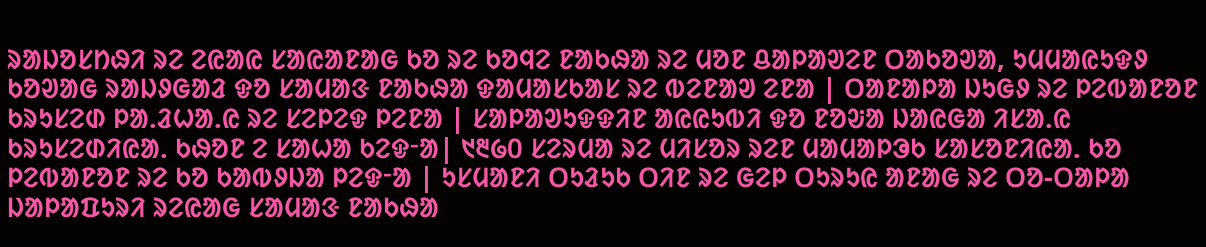ᱨᱟᱡᱚᱥᱴᱷᱤ ᱨᱮ ᱮᱭᱟᱭ ᱥᱟᱭᱟᱱᱟᱜ ᱠᱚ ᱨᱮ ᱠᱚᱧᱮ ᱱᱟᱠᱷᱟ ᱨᱮ ᱢᱚᱱ ᱪᱟᱞᱟᱣᱮᱱ ᱛᱟᱠᱚᱣᱟ, ᱩᱢᱢᱟᱭᱩᱫᱽ ᱠᱚᱣᱟᱜ ᱨᱟᱡᱽᱜᱟᱲ ᱫᱚ ᱥᱟᱢᱟᱝ ᱱᱟᱠᱷᱟ ᱫᱟᱢᱟᱥᱠᱟᱥ ᱨᱮ ᱵᱮᱱᱟᱣ ᱮᱱᱟ | ᱛᱟᱱᱟᱞᱟ ᱡᱩᱜᱽ ᱨᱮ ᱞᱮᱵᱟᱱᱚᱱ ᱠᱨᱩᱥᱮᱰ ᱞᱟ.ᱲᱦᱟ.ᱭ ᱨᱮ ᱥᱮᱞᱮᱫ ᱞᱮᱱᱟ | ᱥᱟᱞᱟᱣᱩᱫᱫᱤᱱ ᱟᱭᱭᱩᱵᱤ ᱫᱚ ᱱᱚᱶᱟ ᱡᱟᱭᱜᱟ ᱤᱥᱟ.ᱭ ᱠᱨᱩᱥᱮᱰᱤᱭᱟ. ᱠᱷᱚᱱ ᱮ ᱥᱟᱦᱟ ᱠᱮᱫᱼᱟ| ᱑᱓᱙᱐ ᱥᱮᱨᱢᱟ ᱨᱮ ᱢᱤᱥᱚᱨ ᱨᱮᱱ ᱢᱟᱢᱟᱞᱳᱠ ᱥᱟᱥᱚᱱᱤᱭᱟ. ᱠᱚ ᱞᱮᱵᱟᱱᱚᱱ ᱨᱮ ᱠᱚ ᱠᱟᱵᱽᱡᱟ ᱞᱮᱫᱼᱟ | ᱩᱥᱢᱟᱱᱤ ᱛᱩᱲᱩᱠ ᱛᱤᱱ ᱨᱮ ᱜᱮᱞ ᱛᱩᱨᱩᱭ ᱟᱱᱟᱜ ᱨᱮ ᱛᱚ-ᱛᱟᱞᱟ ᱡᱟᱞᱟᱯᱩᱨᱤ ᱨᱮᱭᱟᱜ ᱥᱟᱢᱟᱝ ᱱᱟᱠᱷᱟ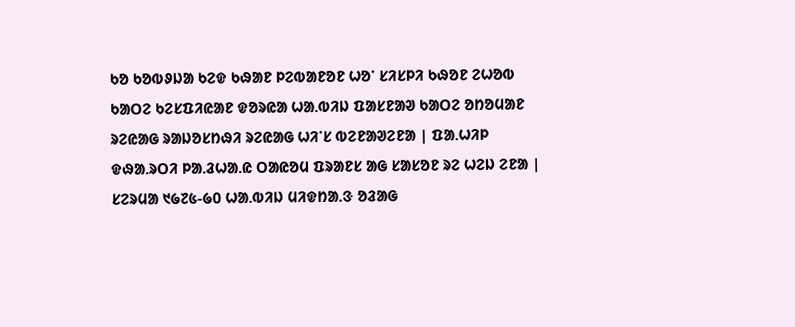ᱠᱚ ᱠᱚᱵᱽᱡᱟ ᱠᱮᱫ ᱠᱷᱟᱱ ᱞᱮᱵᱟᱱᱚᱱ ᱦᱚᱸ ᱥᱤᱥᱞᱤ ᱠᱷᱚᱱ ᱮᱦᱚᱵ ᱠᱟᱛᱮ ᱠᱮᱥᱯᱤᱭᱟᱱ ᱫᱚᱨᱭᱟ ᱦᱟ.ᱵᱤᱡ ᱯᱟᱥᱱᱟᱣ ᱠᱟᱛᱮ ᱚᱴᱚᱢᱟᱱ ᱨᱮᱭᱟᱜ ᱨᱟᱡᱚᱥᱴᱷᱤ ᱨᱮᱭᱟᱜ ᱦᱤᱸᱥ ᱵᱮᱱᱟᱣᱮᱱᱟ | ᱯᱟ.ᱦᱤᱞ ᱫᱷᱟ.ᱨᱛᱤ ᱞᱟ.ᱲᱦᱟ.ᱭ ᱛᱟᱭᱚᱢ ᱯᱨᱟᱱᱥ ᱟᱜ ᱥᱟᱥᱚᱱ ᱨᱮ ᱦᱮᱡ ᱮᱱᱟ | ᱥᱮᱨᱢᱟ ᱑᱙᱗᱕-᱙᱐ ᱦᱟ.ᱵᱤᱡ ᱢᱤᱫᱴᱟᱹᱝ ᱚᱲᱟᱜ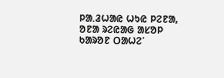ᱞᱟ.ᱲᱦᱟᱭ ᱦᱩᱭ ᱞᱮᱱᱟ, ᱚᱱᱟ ᱨᱮᱭᱟᱜ ᱟᱥᱚᱞ ᱠᱟᱨᱚᱱ ᱛᱟᱦᱮᱸ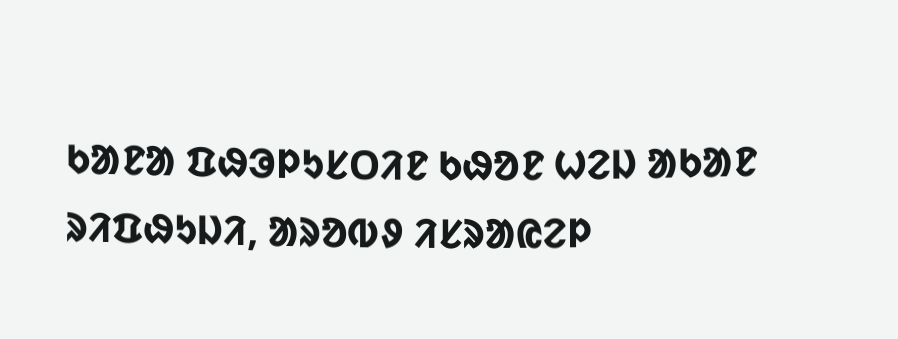ᱠᱟᱱᱟ ᱯᱷᱳᱞᱩᱥᱛᱤᱱ ᱠᱷᱚᱱ ᱦᱮᱡ ᱟᱠᱟᱱ ᱨᱤᱯᱷᱩᱡᱤ, ᱟᱨᱚᱵᱽ ᱤᱥᱨᱟᱭᱮᱞ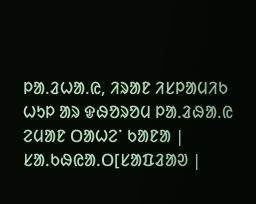ᱞᱟ.ᱲᱦᱟ.ᱭ, ᱤᱨᱟᱱ ᱤᱥᱞᱟᱢᱤᱠ ᱦᱩᱞ ᱟᱨ ᱫᱷᱚᱨᱚᱢ ᱞᱟ.ᱲᱷᱟ.ᱭ ᱮᱢᱟᱱ ᱛᱟᱦᱮᱸ ᱠᱟᱱᱟ |
ᱥᱟᱹᱠᱷᱭᱟᱹᱛ[ᱥᱟᱯᱲᱟᱣ |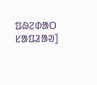ᱯᱷᱮᱰᱟᱛ ᱥᱟᱯᱲᱟᱣ]